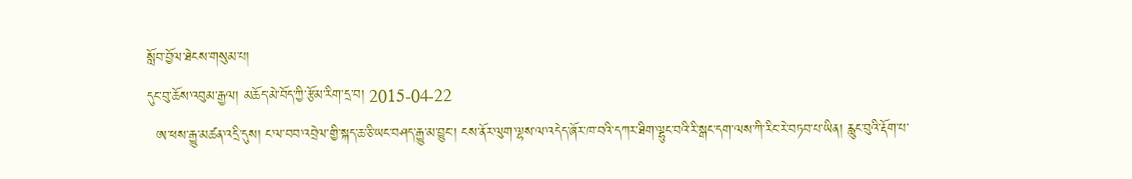སློབ་བྱོལ་ཐེངས་གསུམ་པ།
དུང་བུ་ཆོས་འབུམ་རྒྱལ། མཆོད་མེ་བོད་ཀྱི་རྩོམ་རིག་དྲ་བ། 2015-04-22
  ཨ་ཕས་རྒྱུ་མཚན་འདྲི་དུས། ང་ལ་བབ་འབྲེལ་གྱི་སྐད་ཆ་ཅི་ཡང་བཤད་རྒྱུ་མ་བྱུང་། ངས་ནོར་ལུག་ལྷས་ལ་འདེད་ཞོར་ཁ་བའི་དཀར་ཐིག་ལྷུང་བའི་རི་སྒང་དག་ལས་ཀི་རིང་རེ་བཏབ་པ་ཡིན། རླུང་བུའི་རྡོག་པ་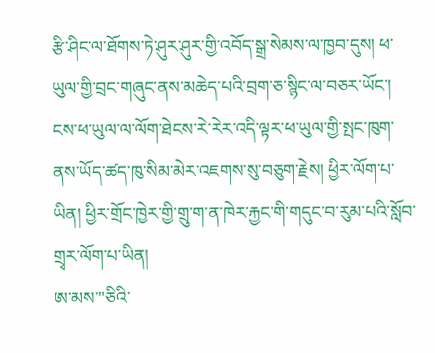རྩི་ཤིང་ལ་ཐོགས་ཏེ་ཤུར་ཤུར་གྱི་འབོད་སྒྲ་སེམས་ལ་ཁྱབ་དུས། ཕ་ཡུལ་གྱི་བྲང་གཞུང་ནས་མཆེད་པའི་བྲག་ཅ་སྙིང་ལ་བཅར་ཡོང་། ངས་ཕ་ཡུལ་ལ་ལོག་ཐེངས་རེ་རེར་འདི་ལྟར་ཕ་ཡུལ་གྱི་སྤང་ཁུག་ནས་ཡོད་ཚད་ཁུ་སིམ་མེར་འཇགས་སུ་བཅུག་རྗེས། ཕྱིར་ལོག་པ་ཡིན། ཕྱིར་གྲོང་ཁྱེར་གྱི་གྲུ་ག་ན་ཁེར་རྐྱང་གི་གདུང་བ་རུམ་པའི་སློབ་གྲྭར་ལོག་པ་ཡིན།
ཨ་མས་"ཅིའི་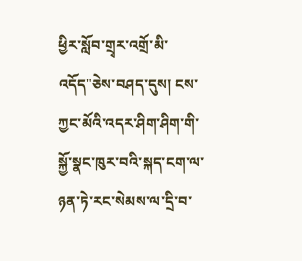ཕྱིར་སློབ་གྲྭར་འགྲོ་མི་འདོད"ཅེས་བཤད་དུས། ངས་ཀྱང་མོའི་འདར་ཤིག་ཤིག་གི་སྐྱོ་སྣང་ཁུར་བའི་སྐད་ངག་ལ་ཉན་ཏེ་རང་སེམས་ལ་དྲི་བ་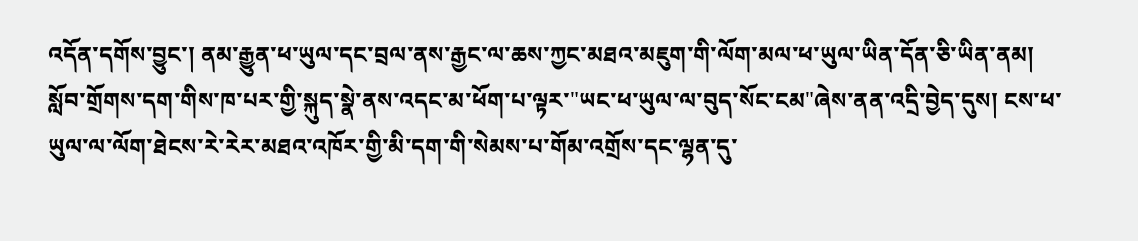འདོན་དགོས་བྱུང་། ནམ་རྒྱུན་ཕ་ཡུལ་དང་བྲལ་ནས་རྒྱང་ལ་ཆས་ཀྱང་མཐའ་མཇུག་གི་ལོག་མལ་ཕ་ཡུལ་ཡིན་དོན་ཅི་ཡིན་ནམ། སློབ་གྲོགས་དག་གིས་ཁ་པར་གྱི་སྐུད་སྣེ་ནས་འདང་མ་ཕོག་པ་ལྟར་"ཡང་ཕ་ཡུལ་ལ་བུད་སོང་ངམ"ཞེས་ནན་འདྲི་བྱེད་དུས། ངས་ཕ་ཡུལ་ལ་ལོག་ཐེངས་རེ་རེར་མཐའ་འཁོར་གྱི་མི་དག་གི་སེམས་པ་གོམ་འགྲོས་དང་ལྷན་དུ་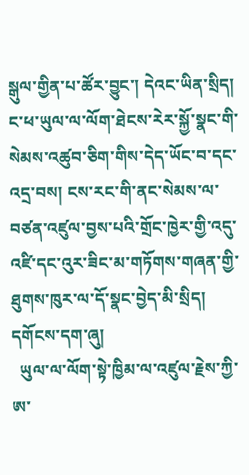སྒུལ་གྱིན་པ་ཚོར་བྱུང་། དེའང་ཡིན་སྲིད། ང་ཕ་ཡུལ་ལ་ལོག་ཐེངས་རེར་སྐྱོ་སྣང་གི་སེམས་འཚུབ་ཅིག་གིས་དེད་ཡོང་བ་དང་འདྲ་བས། ངས་རང་གི་ནང་སེམས་ལ་བཙན་འཛུལ་བྱས་པའི་གྲོང་ཁྱེར་གྱི་འདུ་འཛི་དང་འུར་ཟིང་མ་གཏོགས་གཞན་གྱི་ཐུགས་ཁུར་ལ་དོ་སྣང་བྱེད་མི་སྲིད། དགོངས་དག་ཞུ།
  ཡུལ་ལ་ལོག་སྟེ་ཁྱིམ་ལ་འཛུལ་རྗེས་ཀྱི་ཨ་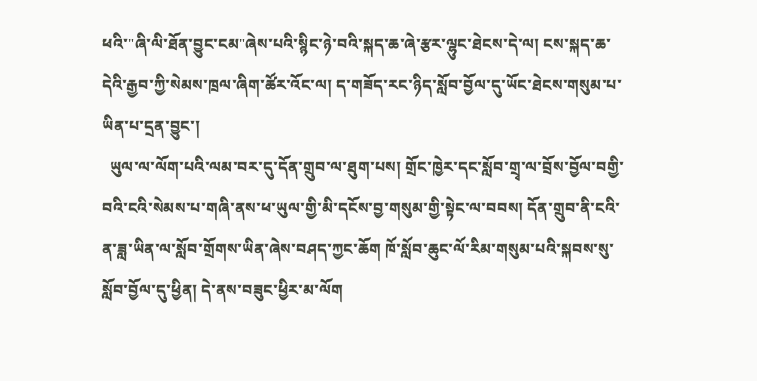ཕའི་"ཞི་ལི་ཐོན་བྱུང་ངམ"ཞེས་པའི་སྙིང་ཉེ་བའི་སྐད་ཆ་ཞེ་རྩར་ལྷུང་ཐེངས་དེ་ལ། ངས་སྐད་ཆ་དེའི་རྒྱབ་ཀྱི་སེམས་ཁྲལ་ཞིག་ཚོར་འོང་ལ། ད་གཟོད་རང་ཉིད་སློབ་བྱོལ་དུ་ཡོང་ཐེངས་གསུམ་པ་ཡིན་པ་དྲན་བྱུང་།
  ཡུལ་ལ་ལོག་པའི་ལམ་བར་དུ་དོན་གྲུབ་ལ་ཐུག་པས། གྲོང་ཁྱེར་དང་སློབ་གྲྭ་ལ་བྲོས་བྱོལ་བགྱི་བའི་ངའི་སེམས་པ་གཞི་ནས་ཕ་ཡུལ་གྱི་མི་དངོས་བྱ་གསུམ་གྱི་སྟེང་ལ་བབས། དོན་གྲུབ་ནི་ངའི་ན་ཟླ་ཡིན་ལ་སློབ་གྲོགས་ཡིན་ཞེས་བཤད་ཀྱང་ཆོག ཁོ་སློབ་ཆུང་ལོ་རིམ་གསུམ་པའི་སྐབས་སུ་སློབ་བྱོལ་དུ་ཕྱིན། དེ་ནས་བཟུང་ཕྱིར་མ་ལོག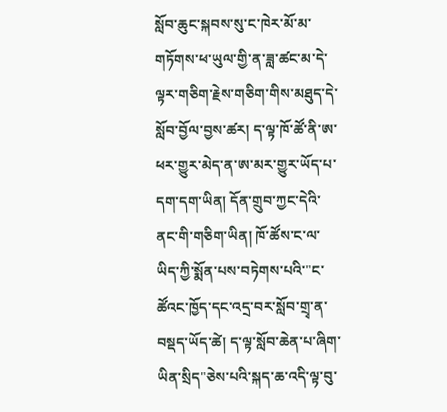སློབ་ཆུང་སྐབས་སུ་ང་ཁེར་མོ་མ་གཏོགས་ཕ་ཡུལ་གྱི་ན་ཟླ་ཚང་མ་དེ་ལྟར་གཅིག་རྗེས་གཅིག་གིས་མཐུད་དེ་སློབ་བྱོལ་བྱས་ཚར། ད་ལྟ་ཁོ་ཚོ་ནི་ཨ་ཕར་གྱུར་མེད་ན་ཨ་མར་གྱུར་ཡོད་པ་དག་དག་ཡིན། དོན་གྲུབ་ཀྱང་དེའི་ནང་གི་གཅིག་ཡིན། ཁོ་ཚོས་ང་ལ་ཡིད་ཀྱི་སྨོན་པས་བཏེགས་པའི་"ང་ཚོའང་ཁྱོད་དང་འདྲ་བར་སློབ་གྲྭ་ན་བསྡད་ཡོད་ཚེ། ད་ལྟ་སློབ་ཆེན་པ་ཞིག་ཡིན་སྲིད"ཅེས་པའི་སྐད་ཆ་འདི་ལྟ་བུ་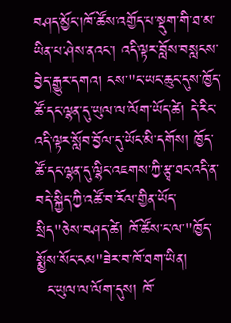བཤད་མྱོང་།ཁོ་ཚོས་འགྱོད་པ་སྡུག་གི་ཐ་མ་ཡིན་པ་ཤེས་ནའང་། འདི་ལྟར་བློས་བསླངས་བྱེད་རྒྱུར་དགའ། ངས་"ང་ཡང་ཆུང་དུས་ཁྱོད་ཚོ་དང་ལྷན་དུ་ཡུལ་ལ་ལོག་ཡོད་ཚེ། དེ་རིང་འདི་ལྟར་སློབ་བྱོལ་དུ་ཡོང་མི་དགོས། ཁྱོད་ཚོ་དང་ལྷན་དུ་ལྷིང་འཇགས་ཀྱི་རྩྭ་ཐང་འདི་ན་བདེ་སྐྱིད་ཀྱི་འཚོ་བ་རོལ་གྱིན་ཡོད་སྲིད"ཅེས་བཤད་ཚེ། ཁོ་ཚོས་ང་ལ་"ཁྱོད་སྨྱོས་སོང་ངམ"ཟེར་བ་ཁོ་ཐག་ཡིན།
  ང་ཡུལ་ལ་ལོག་དུས། ཁོ་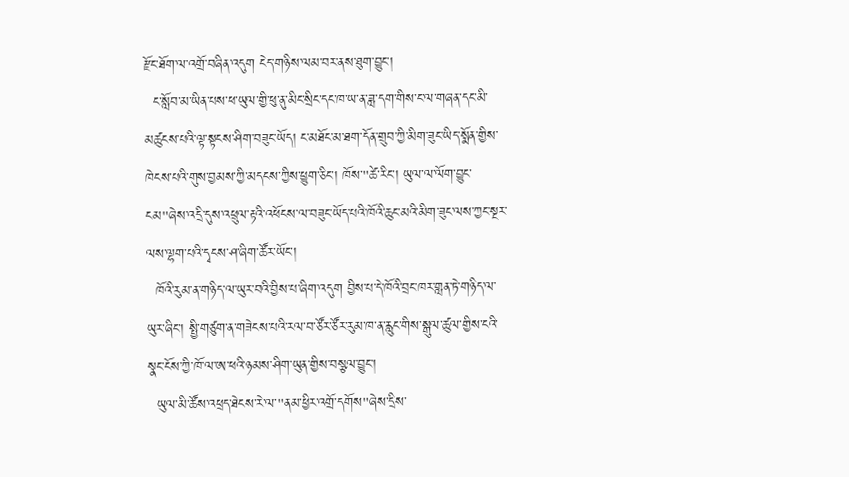རྫོང་ཐོག་ལ་འགྲོ་བཞིན་འདུག ངེད་གཉིས་ལམ་བར་ནས་ཐུག་བྱུང་།
  ང་སློབ་མ་ཡིན་པས་ཕ་ཡུལ་གྱི་ཕུ་ནུ་མིང་སྲིང་དང་ཁ་ཡ་ན་ཟླ་དག་གིས་ང་ལ་གཞན་དང་མི་མཚུངས་པའི་ལྟ་སྟངས་ཤིག་བཟུང་ཡོད། ང་མཐོང་མ་ཐག་དོན་གྲུབ་ཀྱི་མིག་ཟུང་ཡིད་སྨོན་གྱིས་ཁེངས་པའི་གུས་བྱམས་ཀྱི་མདངས་ཀྱིས་ཕྱུག་ཅིང་། ཁོས་"ཚེ་རིང་། ཡུལ་ལ་ལོག་བྱུང་ངམ"ཞེས་འདྲི་དུས་འཕྲུལ་རྟའི་འཕོངས་ལ་བཟུང་ཡོད་པའི་ཁོའི་ཆུང་མའི་མིག་ཟུང་ལས་ཀྱང་སྔར་ལས་ལྷག་པའི་དྭངས་ཤ་ཞིག་ཚོར་ཡོང་།
  ཁོའི་རུམ་ན་གཉིད་ལ་ཡུར་བའི་བྱིས་པ་ཞིག་འདུག བྱིས་པ་དེ་ཁོའི་བྲང་ཁར་གླན་ཏེ་གཉིད་ལ་ཡུར་ཞིང་། སྤྱི་གཙུག་ན་གཟེངས་པའི་རལ་བ་ཙོར་ཙོར་རུམ་ཁ་ན་རླུང་གིས་སྒུལ་ཚུལ་གྱིས་ངའི་སྣང་ངོས་ཀྱི་ཁོ་ལ་ཨ་ཕའི་ཉམས་ཤིག་ཡུན་གྱིས་བསྩལ་བྱུང་།
  ཡུལ་མི་ཚོས་འཕྲད་ཐེངས་རེ་ལ་"ནམ་ཕྱིར་འགྲོ་དགོས"ཞེས་དྲིས་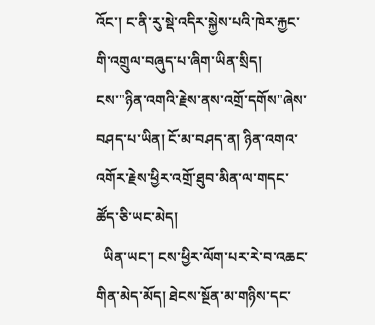འོང་། ང་ནི་རུ་སྡེ་འདིར་སྐྱེས་པའི་ཁེར་རྐྱང་གི་འགྲུལ་བཞུད་པ་ཞིག་ཡིན་སྲིད། ངས་"ཉིན་འགའི་རྗེས་ནས་འགྲོ་དགོས"ཞེས་བཤད་པ་ཡིན། ངོ་མ་བཤད་ན། ཉིན་འགའ་འགོར་རྗེས་ཕྱིར་འགྲོ་ཐུབ་མིན་ལ་གདང་ཚོད་ཅི་ཡང་མེད།
  ཡིན་ཡང་། ངས་ཕྱིར་ལོག་པར་རེ་བ་འཆང་གིན་མེད་མོད། ཐེངས་སྔོན་མ་གཉིས་དང་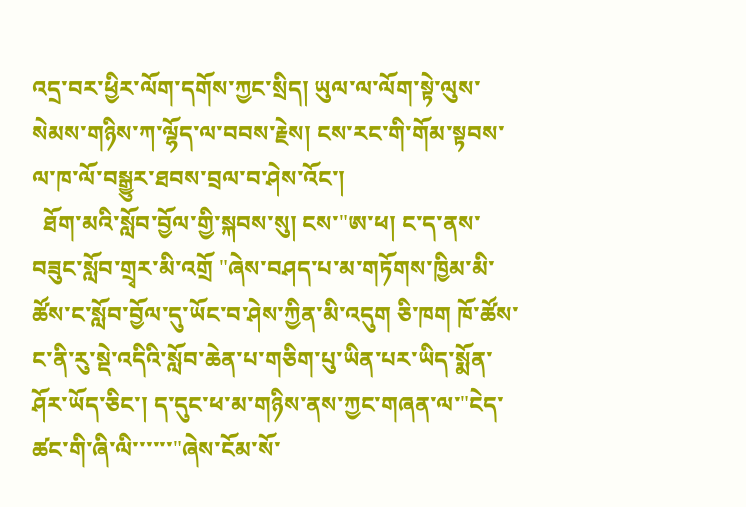འདྲ་བར་ཕྱིར་ལོག་དགོས་ཀྱང་སྲིད། ཡུལ་ལ་ལོག་སྟེ་ལུས་སེམས་གཉིས་ཀ་ལྷོད་ལ་བབས་རྗེས། ངས་རང་གི་གོམ་སྟབས་ལ་ཁ་ལོ་བསྒྱུར་ཐབས་བྲལ་བ་ཤེས་འོང་།
  ཐོག་མའི་སློབ་བྱོལ་གྱི་སྐབས་སུ། ངས་"ཨ་ཕ། ང་ད་ནས་བཟུང་སློབ་གྲྭར་མི་འགྲོ "ཞེས་བཤད་པ་མ་གཏོགས་ཁྱིམ་མི་ཚོས་ང་སློབ་བྱོལ་དུ་ཡོང་བ་ཤེས་ཀྱིན་མི་འདུག ཅི་ཁག ཁོ་ཚོས་ང་ནི་རུ་སྡེ་འདིའི་སློབ་ཆེན་པ་གཅིག་པུ་ཡིན་པར་ཡིད་སྨོན་ཤོར་ཡོད་ཅིང་། ད་དུང་ཕ་མ་གཉིས་ནས་ཀྱང་གཞན་ལ་"ངེད་ཚང་གི་ཞི་ལི་་་་་་"ཞེས་ངོམ་སོ་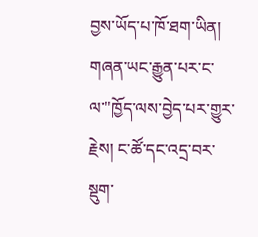བྱས་ཡོད་པ་ཁོ་ཐག་ཡིན། གཞན་ཡང་རྒྱུན་པར་ང་ལ་"ཁྱོད་ལས་བྱེད་པར་གྱུར་རྗེས། ང་ཚོ་དང་འདྲ་བར་སྡུག་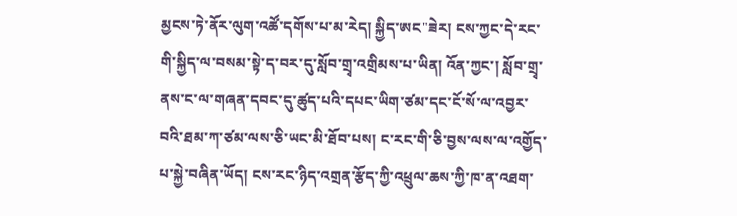མྱངས་ཏེ་ནོར་ལུག་འཚོ་དགོས་པ་མ་རེད། སྐྱིད་ཨང"ཟེར། ངས་ཀྱང་དེ་རང་གི་སྐྱིད་ལ་བསམ་སྟེ་ད་བར་དུ་སློབ་གྲྭ་འགྲིམས་པ་ཡིན། འོན་ཀྱང་། སློབ་གྲྭ་ནས་ང་ལ་གཞན་དབང་དུ་ཚུད་པའི་དཔང་ཡིག་ཙམ་དང་ངོ་སོ་ལ་འབྱར་བའི་ཐམ་ཀ་ཙམ་ལས་ཅི་ཡང་མི་ཐོབ་པས། ང་རང་གི་ཅི་བྱས་ལས་ལ་འགྱོད་པ་སྐྱེ་བཞིན་ཡོད། ངས་རང་ཉིད་འགྲན་རྩོད་ཀྱི་འཕྲུལ་ཆས་ཀྱི་ཁ་ན་འཐག་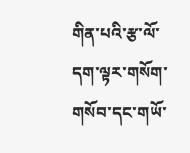གིན་པའི་རྩ་ལོ་དག་ལྟར་གསོག་གསོབ་དང་གཡོ་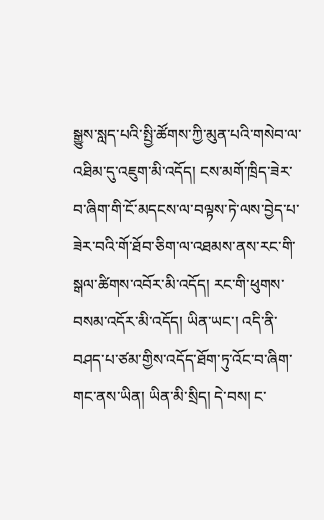སྒྱུས་སླད་པའི་སྤྱི་ཚོགས་ཀྱི་མུན་པའི་གསེབ་ལ་འཐིམ་དུ་འཇུག་མི་འདོད། ངས་མགོ་ཁྲིད་ཟེར་བ་ཞིག་གི་ངོ་མདངས་ལ་བལྟས་ཏེ་ལས་བྱེད་པ་ཟེར་བའི་གོ་ཐོབ་ཅིག་ལ་འཐམས་ནས་རང་གི་སྒལ་ཚིགས་འབོར་མི་འདོད། རང་གི་ཕུགས་བསམ་འདོར་མི་འདོད། ཡིན་ཡང་། འདི་ནི་བཤད་པ་ཙམ་གྱིས་འདོད་ཐོག་ཏུ་འོང་བ་ཞིག་གང་ནས་ཡིན། ཡིན་མི་སྲིད། དེ་བས། ང་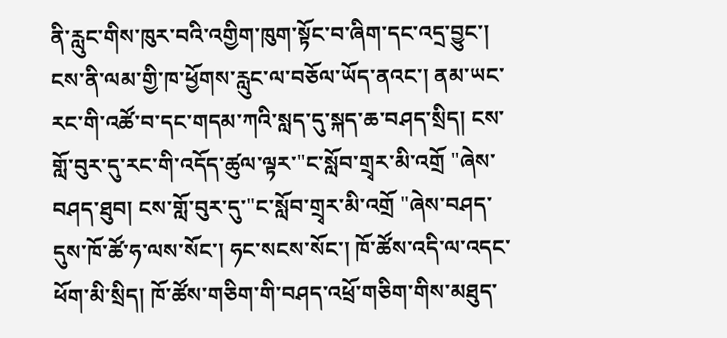ནི་རླུང་གིས་ཁུར་བའི་འགྱིག་ཁུག་སྟོང་བ་ཞིག་དང་འདྲ་བྱུང་། ངས་ནི་ལམ་གྱི་ཁ་ཕྱོགས་རླུང་ལ་བཅོལ་ཡོད་ནའང་། ནམ་ཡང་རང་གི་འཚོ་བ་དང་གདམ་ཀའི་སླད་དུ་སྐད་ཆ་བཤད་སྲིད། ངས་གློ་བུར་དུ་རང་གི་འདོད་ཚུལ་ལྟར་"ང་སློབ་གྲྭར་མི་འགྲོ "ཞེས་བཤད་ཐུབ། ངས་གློ་བུར་དུ་"ང་སློབ་གྲྭར་མི་འགྲོ "ཞེས་བཤད་དུས་ཁོ་ཚོ་ཧ་ལས་སོང་། ཧང་སངས་སོང་། ཁོ་ཚོས་འདི་ལ་འདང་ཕོག་མི་སྲིད། ཁོ་ཚོས་གཅིག་གི་བཤད་འཕྲོ་གཅིག་གིས་མཐུད་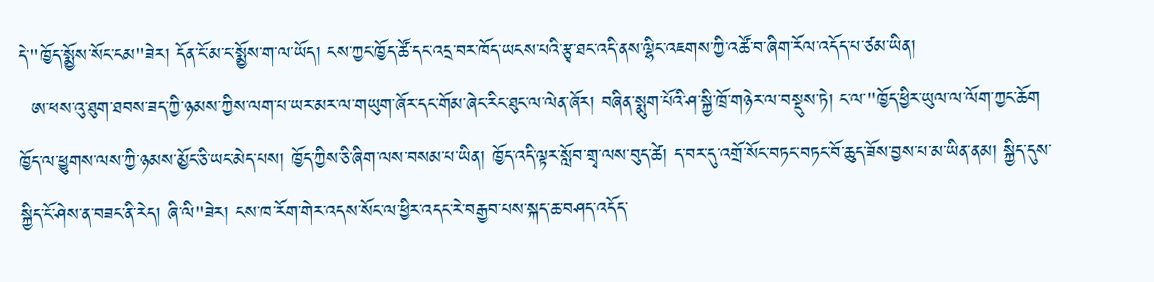དེ་"ཁྱོད་སྨྱོས་སོང་ངམ"ཟེར། དོན་ངོ་མ་ང་སྨྱོས་ག་ལ་ཡོད། ངས་ཀྱང་ཁྱོད་ཚོ་དང་འདྲ་བར་ཁོད་ཡངས་པའི་རྩྭ་ཐང་འདི་ནས་ལྷིང་འཇགས་ཀྱི་འཚོ་བ་ཞིག་རོལ་འདོད་པ་ཙམ་ཡིན།
  ཨ་ཕས་འུ་ཐུག་ཐབས་ཟད་ཀྱི་ཉམས་ཀྱིས་ལག་པ་ཡར་མར་ལ་གཡུག་ཞོར་དང་གོམ་ཞེང་རིང་ཐུང་ལ་ལེན་ཞོར། བཞིན་སྨུག་པོའི་ཤ་སྐྱི་ཁྲོ་གཉེར་ལ་བསྡུས་ཏེ། ང་ལ་"ཁྱོད་ཕྱིར་ཡུལ་ལ་ལོག་ཀྱང་ཆོག ཁྱོད་ལ་ཕྱུགས་ལས་ཀྱི་ཉམས་མྱོང་ཅི་ཡང་མེད་པས། ཁྱོད་ཀྱིས་ཅི་ཞིག་ལས་བསམ་པ་ཡིན། ཁྱོད་འདི་ལྟར་སློབ་གྲྭ་ལས་བུད་ཚེ། ད་བར་དུ་འགྲོ་སོང་བཏང་བཏང་བོ་ཆུད་ཟོས་བྱས་པ་མ་ཡིན་ནམ། སྐྱིད་དུས་སྐྱིད་ངོ་ཤེས་ན་བཟང་ནི་རེད། ཞི་ལི"ཟེར། ངས་ཁ་རོག་གེར་འདས་སོང་ལ་ཕྱིར་འདང་རེ་བརྒྱབ་པས་སྐད་ཆ་བཤད་འདོད་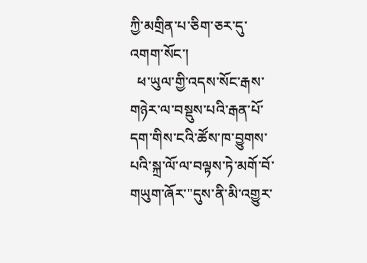ཀྱི་མགྲིན་པ་ཅིག་ཅར་དུ་འགག་སོང་།
  ཕ་ཡུལ་གྱི་འདས་སོང་རྒས་གཉེར་ལ་བསྡུས་པའི་རྒན་པོ་དག་གིས་ངའི་ཚོས་ཁ་བྱུགས་པའི་སྐྲ་ལོ་ལ་བལྟས་ཏེ་མགོ་བོ་གཡུག་ཞོར་"དུས་ནི་མི་འགྱུར་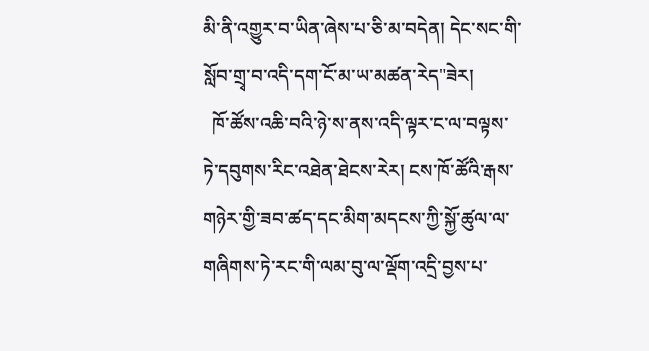མི་ནི་འགྱུར་བ་ཡིན་ཞེས་པ་ཅི་མ་བདེན། དེང་སང་གི་སློབ་གྲྭ་བ་འདི་དག་ངོ་མ་ཡ་མཚན་རེད"ཟེར།
  ཁོ་ཚོས་འཆི་བའི་ཉེ་ས་ནས་འདི་ལྟར་ང་ལ་བལྟས་ཏེ་དབུགས་རིང་འཐེན་ཐེངས་རེར། ངས་ཁོ་ཚོའི་རྒས་གཉེར་གྱི་ཟབ་ཚད་དང་མིག་མདངས་ཀྱི་སྐྱོ་ཚུལ་ལ་གཞིགས་ཏེ་རང་གི་ལམ་བུ་ལ་ལྡོག་འདྲི་བྱས་པ་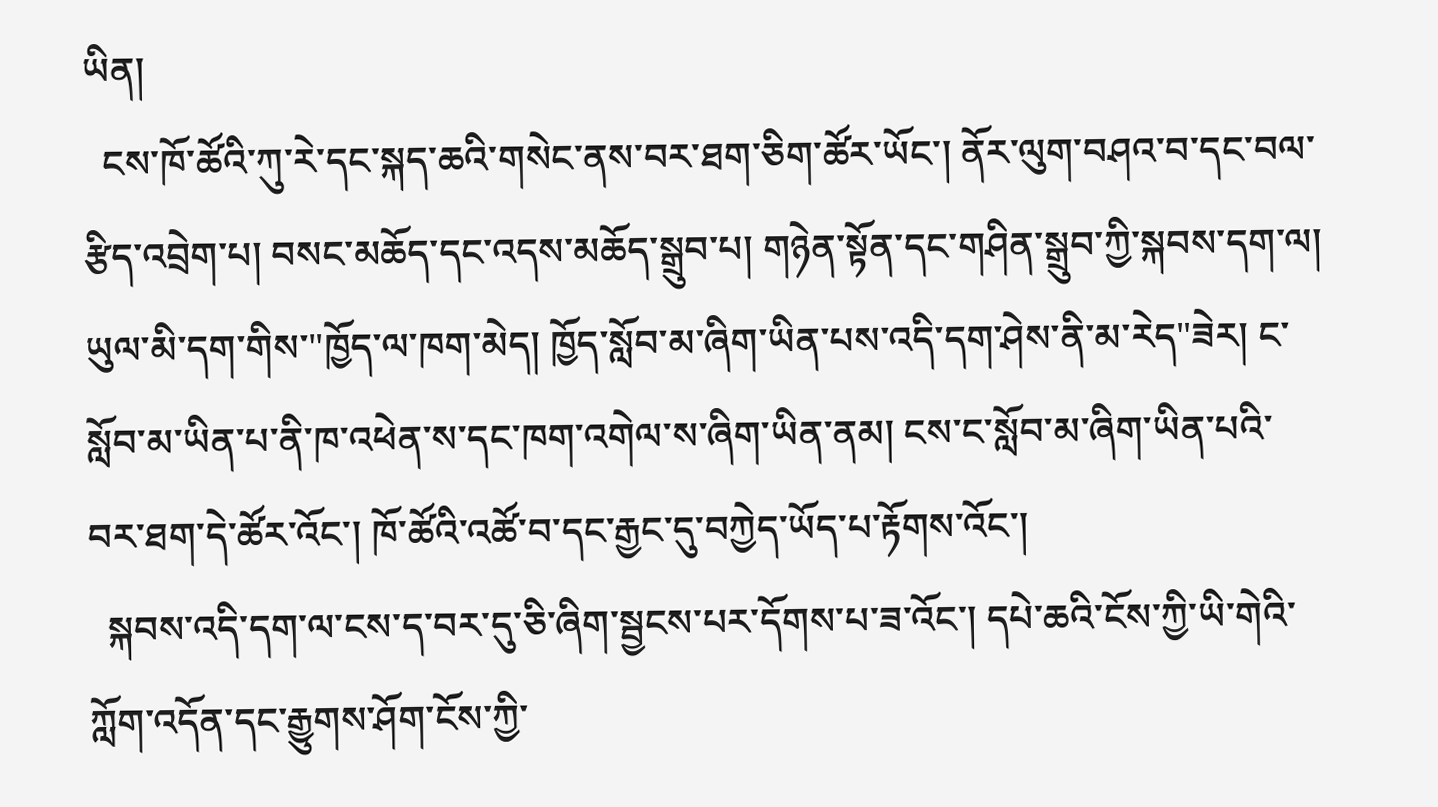ཡིན།
  ངས་ཁོ་ཚོའི་ཀུ་རེ་དང་སྐད་ཆའི་གསེང་ནས་བར་ཐག་ཅིག་ཚོར་ཡོང་། ནོར་ལུག་བཤའ་བ་དང་བལ་རྩིད་འབྲེག་པ། བསང་མཆོད་དང་འདས་མཆོད་སྒྲུབ་པ། གཉེན་སྟོན་དང་གཤིན་སྒྲུབ་ཀྱི་སྐབས་དག་ལ། ཡུལ་མི་དག་གིས་"ཁྱོད་ལ་ཁག་མེད། ཁྱོད་སློབ་མ་ཞིག་ཡིན་པས་འདི་དག་ཤེས་ནི་མ་རེད"ཟེར། ང་སློབ་མ་ཡིན་པ་ནི་ཁ་འཕེན་ས་དང་ཁག་འགེལ་ས་ཞིག་ཡིན་ནམ། ངས་ང་སློབ་མ་ཞིག་ཡིན་པའི་བར་ཐག་དེ་ཚོར་འོང་། ཁོ་ཚོའི་འཚོ་བ་དང་རྒྱང་དུ་བཀྱེད་ཡོད་པ་རྟོགས་འོང་།
  སྐབས་འདི་དག་ལ་ངས་ད་བར་དུ་ཅི་ཞིག་སྦྱངས་པར་དོགས་པ་ཟ་འོང་། དཔེ་ཆའི་ངོས་ཀྱི་ཡི་གེའི་ཀློག་འདོན་དང་རྒྱུགས་ཤོག་ངོས་ཀྱི་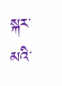སྐར་མའི་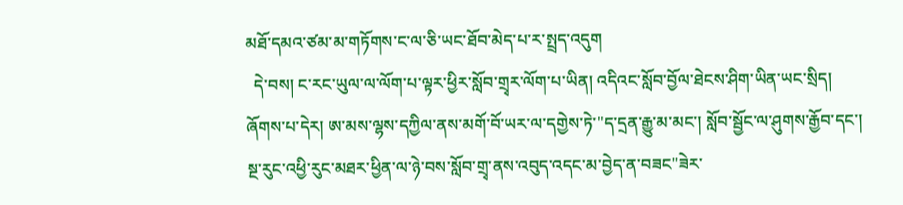མཐོ་དམའ་ཙམ་མ་གཏོགས་ང་ལ་ཅི་ཡང་ཐོབ་མེད་པ་ར་སྤྲད་འདུག
  དེ་བས། ང་རང་ཡུལ་ལ་ལོག་པ་ལྟར་ཕྱིར་སློབ་གྲྭར་ལོག་པ་ཡིན། འདིའང་སློབ་བྱོལ་ཐེངས་ཤིག་ཡིན་ཡང་སྲིད། ཞོགས་པ་དེར། ཨ་མས་ལྷས་དཀྱིལ་ནས་མགོ་བོ་ཡར་ལ་དགྱེས་ཏེ་"ད་དྲན་རྒྱུ་མ་མང་། སློབ་སྦྱོང་ལ་ཤུགས་རྒྱོབ་དང་། སྔ་རུང་འཕྱི་རུང་མཐར་ཕྱིན་ལ་ཉེ་བས་སློབ་གྲྭ་ནས་འབུད་འདང་མ་བྱེད་ན་བཟང"ཟེར་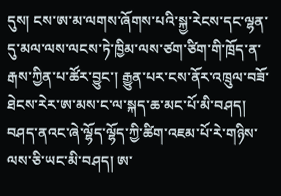དུས། ངས་ཨ་མ་ལགས་ཞོགས་པའི་སྐྱ་རེངས་དང་ལྷན་དུ་མལ་ལས་ལངས་ཏེ་ཁྱིམ་ལས་ཙག་ཙིག་གི་ཁྲོད་ན་རྒས་ཀྱིན་པ་ཚོར་བྱུང་། རྒྱུན་པར་ངས་ནོར་འཁྲུལ་བཟོ་ཐེངས་རེར་ཨ་མས་ང་ལ་སྐད་ཆ་མང་པོ་མི་བཤད། བཤད་ནའང་ཞེ་ལྷོད་ལྷོད་ཀྱི་ཚིག་འཇམ་པོ་རེ་གཉིས་ལས་ཅི་ཡང་མི་བཤད། ཨ་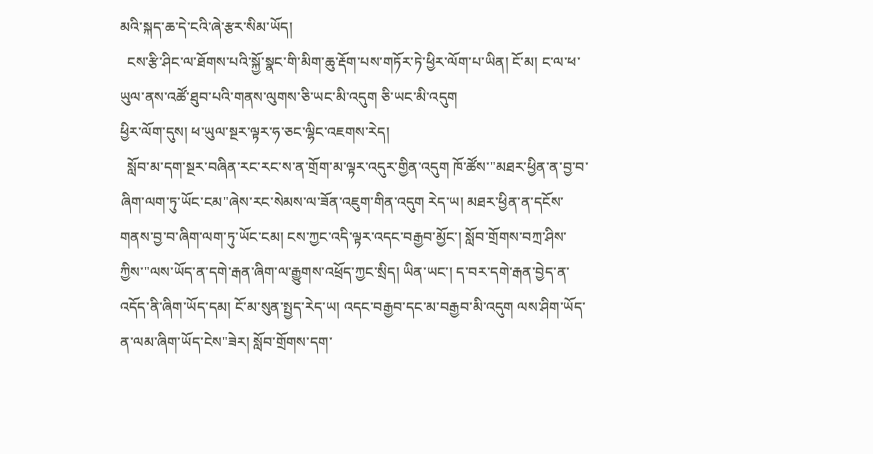མའི་སྐད་ཆ་དེ་ངའི་ཞེ་རྩར་སིམ་ཡོད།
  ངས་རྩི་ཤིང་ལ་ཐོགས་པའི་སྐྱོ་སྣང་གི་མིག་ཆུ་རྡོག་པས་གཏོར་ཏེ་ཕྱིར་ལོག་པ་ཡིན། ངོ་མ། ང་ལ་ཕ་ཡུལ་ནས་འཚོ་ཐུབ་པའི་གནས་ལུགས་ཅི་ཡང་མི་འདུག ཅི་ཡང་མི་འདུག
ཕྱིར་ལོག་དུས། ཕ་ཡུལ་སྔར་ལྟར་ཧ་ཅང་ལྷིང་འཇགས་རེད།
  སློབ་མ་དག་སྔར་བཞིན་རང་རང་ས་ན་གྲོག་མ་ལྟར་འདུར་གྱིན་འདུག ཁོ་ཚོས་"མཐར་ཕྱིན་ན་བྱ་བ་ཞིག་ལག་ཏུ་ཡོང་ངམ"ཞེས་རང་སེམས་ལ་ཟོན་འཇུག་གིན་འདུག རེད་ཡ། མཐར་ཕྱིན་ན་དངོས་གནས་བྱ་བ་ཞིག་ལག་ཏུ་ཡོང་ངམ། ངས་ཀྱང་འདི་ལྟར་འདང་བརྒྱབ་མྱོང་། སློབ་གྲོགས་བཀྲ་ཤིས་ཀྱིས་"ལས་ཡོད་ན་དགེ་རྒན་ཞིག་ལ་རྒྱུགས་འཕྲོད་ཀྱང་སྲིད། ཡིན་ཡང་། ད་བར་དགེ་རྒན་བྱེད་ན་འདོད་ནི་ཞིག་ཡོད་དམ། ངོ་མ་སུན་སྤྱད་རེད་ཡ། འདང་བརྒྱབ་དང་མ་བརྒྱབ་མི་འདུག ལས་ཤིག་ཡོད་ན་ལམ་ཞིག་ཡོད་ངེས"ཟེར། སློབ་གྲོགས་དག་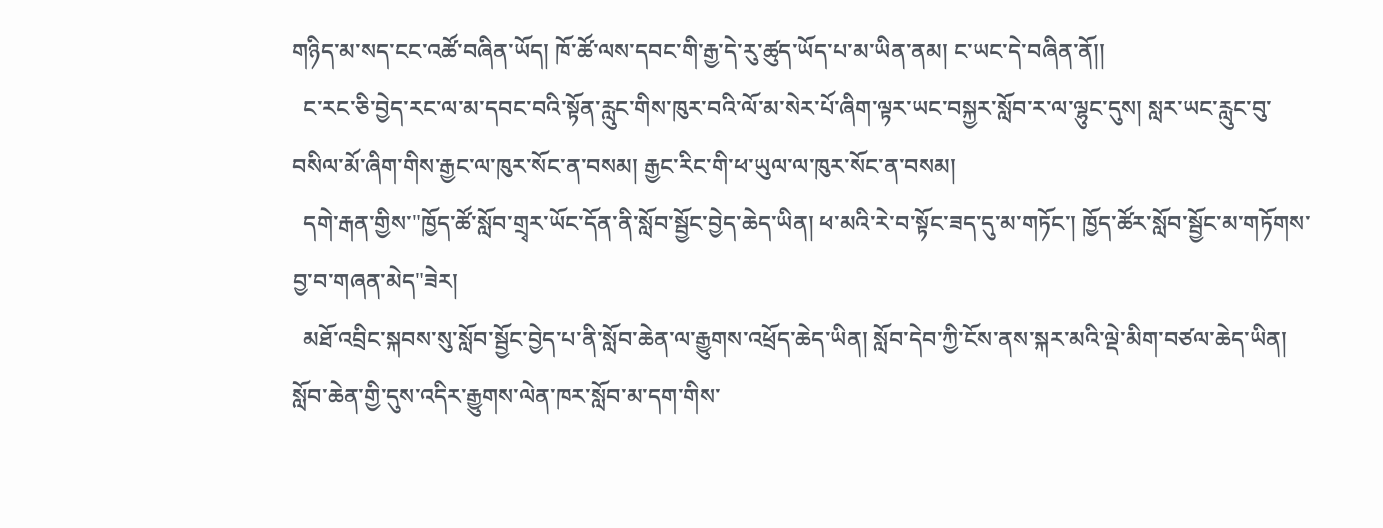གཉིད་མ་སད་ངང་འཚོ་བཞིན་ཡོད། ཁོ་ཚོ་ལས་དབང་གི་རྒྱ་དེ་རུ་ཚུད་ཡོད་པ་མ་ཡིན་ནམ། ང་ཡང་དེ་བཞིན་ནོ།།
  ང་རང་ཅི་བྱེད་རང་ལ་མ་དབང་བའི་སྟོན་རླུང་གིས་ཁུར་བའི་ལོ་མ་སེར་པོ་ཞིག་ལྟར་ཡང་བསྐྱར་སློབ་ར་ལ་ལྷུང་དུས། སླར་ཡང་རླུང་བུ་བསིལ་མོ་ཞིག་གིས་རྒྱང་ལ་ཁུར་སོང་ན་བསམ། རྒྱང་རིང་གི་ཕ་ཡུལ་ལ་ཁུར་སོང་ན་བསམ།
  དགེ་རྒན་གྱིས་"ཁྱོད་ཚོ་སློབ་གྲྭར་ཡོང་དོན་ནི་སློབ་སྦྱོང་བྱེད་ཆེད་ཡིན། ཕ་མའི་རེ་བ་སྟོང་ཟད་དུ་མ་གཏོང་། ཁྱོད་ཚོར་སློབ་སྦྱོང་མ་གཏོགས་བྱ་བ་གཞན་མེད"ཟེར།
  མཐོ་འབྲིང་སྐབས་སུ་སློབ་སྦྱོང་བྱེད་པ་ནི་སློབ་ཆེན་ལ་རྒྱུགས་འཕྲོད་ཆེད་ཡིན། སློབ་དེབ་ཀྱི་ངོས་ནས་སྐར་མའི་ལྡེ་མིག་བཙལ་ཆེད་ཡིན། སློབ་ཆེན་གྱི་དུས་འདིར་རྒྱུགས་ལེན་ཁར་སློབ་མ་དག་གིས་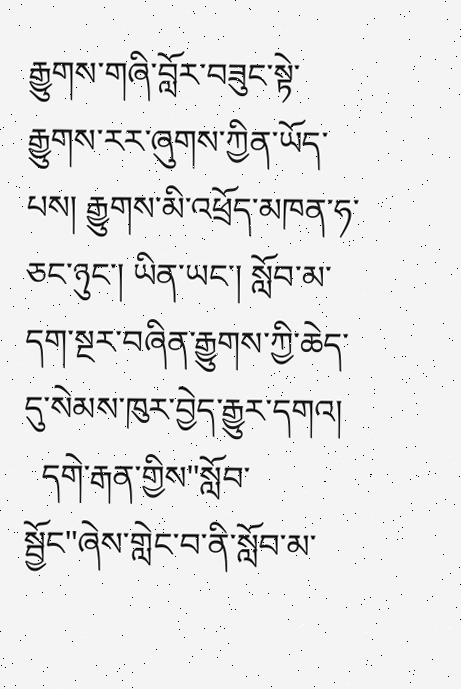རྒྱུགས་གཞི་བློར་བཟུང་སྟེ་རྒྱུགས་རར་ཞུགས་ཀྱིན་ཡོད་པས། རྒྱུགས་མི་འཕྲོད་མཁན་ཧ་ཅང་ཉུང་། ཡིན་ཡང་། སློབ་མ་དག་སྔར་བཞིན་རྒྱུགས་ཀྱི་ཆེད་དུ་སེམས་ཁུར་བྱེད་རྒྱུར་དགའ།
  དགེ་རྒན་གྱིས"སློབ་སྦྱོང"ཞེས་གླེང་བ་ནི་སློབ་མ་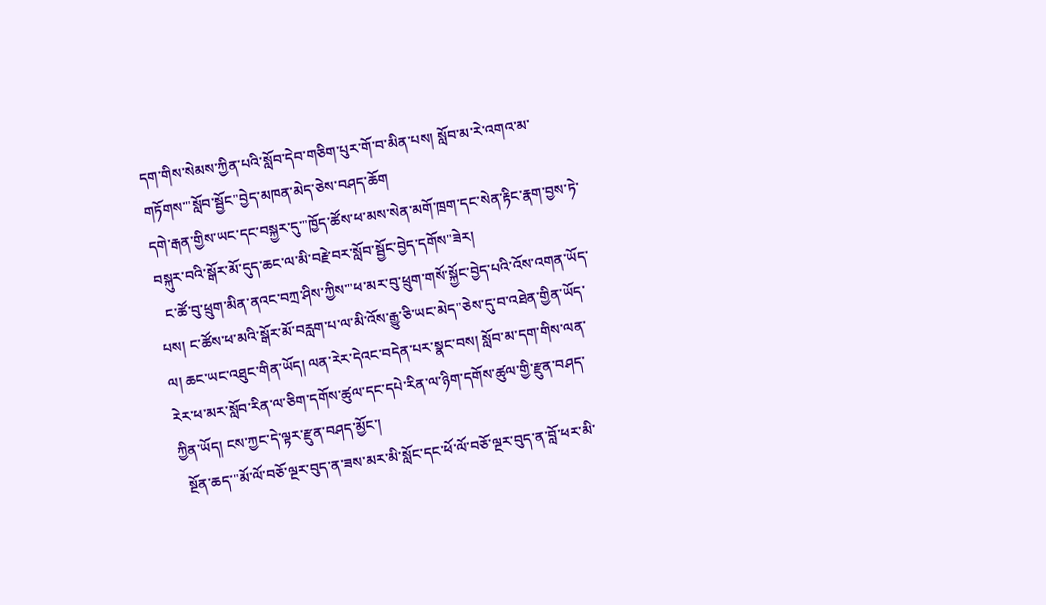དག་གིས་སེམས་ཀྱིན་པའི་སློབ་དེབ་གཅིག་པུར་གོ་བ་མིན་པས། སློབ་མ་རེ་འགའ་མ་གཏོགས་"སློབ་སྦྱོང"བྱེད་མཁན་མེད་ཅེས་བཤད་ཆོག
དགེ་རྒན་གྱིས་ཡང་དང་བསྐྱར་དུ་"ཁྱོད་ཚོས་ཕ་མས་སེན་མགོ་ཁྲག་དང་སེན་རྟིང་རྣག་བྱས་ཏེ་བསྐུར་བའི་སྒོར་མོ་དུད་ཆང་ལ་མི་བརྗེ་བར་སློབ་སྦྱོང་བྱེད་དགོས"ཟེར།
  ང་ཚོ་བུ་ཕྲུག་མིན་ནའང་བཀྲ་ཤིས་ཀྱིས་"ཕ་མར་བུ་ཕྲུག་གསོ་སྐྱོང་བྱེད་པའི་འོས་འགན་ཡོད་པས། ང་ཚོས་ཕ་མའི་སྒོར་མོ་བརླག་པ་ལ་མི་འོས་རྒྱུ་ཅི་ཡང་མེད"ཅེས་དུ་བ་འཐེན་གྱིན་ཡོད་ལ། ཆང་ཡང་འཐུང་གིན་ཡོད། ལན་རེར་དེའང་བདེན་པར་སྣང་བས། སློབ་མ་དག་གིས་ལན་རེར་ཕ་མར་སློབ་རིན་ལ་ཅིག་དགོས་ཚུལ་དང་དཔེ་རིན་ལ་ཉིག་དགོས་ཚུལ་གྱི་རྫུན་བཤད་ཀྱིན་ཡོད། ངས་ཀྱང་དེ་ལྟར་རྫུན་བཤད་མྱོང་།
  སྔོན་ཆད་"མོ་ལོ་བཅོ་ལྔར་བུད་ན་ཟས་མར་མི་སློང་དང་ཕོ་ལོ་བཅོ་ལྔར་བུད་ན་བློ་ཕར་མི་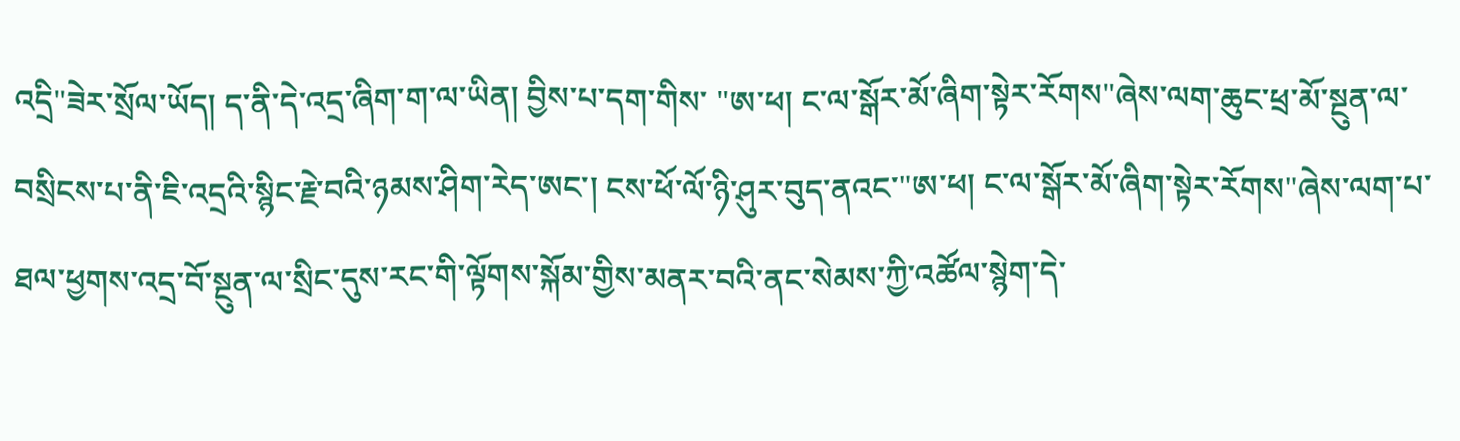འདྲི"ཟེར་སྲོལ་ཡོད། ད་ནི་དེ་འདྲ་ཞིག་ག་ལ་ཡིན། བྱིས་པ་དག་གིས་ "ཨ་ཕ། ང་ལ་སྒོར་མོ་ཞིག་སྟེར་རོགས"ཞེས་ལག་ཆུང་ཕྲ་མོ་སྔུན་ལ་བསྲིངས་པ་ནི་ཇི་འདྲའི་སྙིང་རྗེ་བའི་ཉམས་ཤིག་རེད་ཨང་། ངས་ཕོ་ལོ་ཉི་ཤུར་བུད་ནའང་"ཨ་ཕ། ང་ལ་སྒོར་མོ་ཞིག་སྟེར་རོགས"ཞེས་ལག་པ་ཐལ་ཕྱགས་འདྲ་བོ་སྔུན་ལ་སྲིང་དུས་རང་གི་ལྟོགས་སྐོམ་གྱིས་མནར་བའི་ནང་སེམས་ཀྱི་འཚོལ་སྙེག་དེ་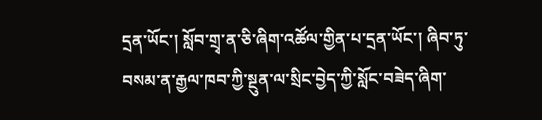དྲན་ཡོང་། སློབ་གྲྭ་ན་ཅི་ཞིག་འཚོལ་གྱིན་པ་དྲན་ཡོང་། ཞིབ་ཏུ་བསམ་ན་རྒྱལ་ཁབ་ཀྱི་སྔུན་ལ་སྲིང་བྱེད་ཀྱི་སློང་བཟེད་ཞིག་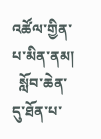འཚོལ་གྱིན་པ་མིན་ནམ།
  སློབ་ཆེན་དུ་ཐོན་པ་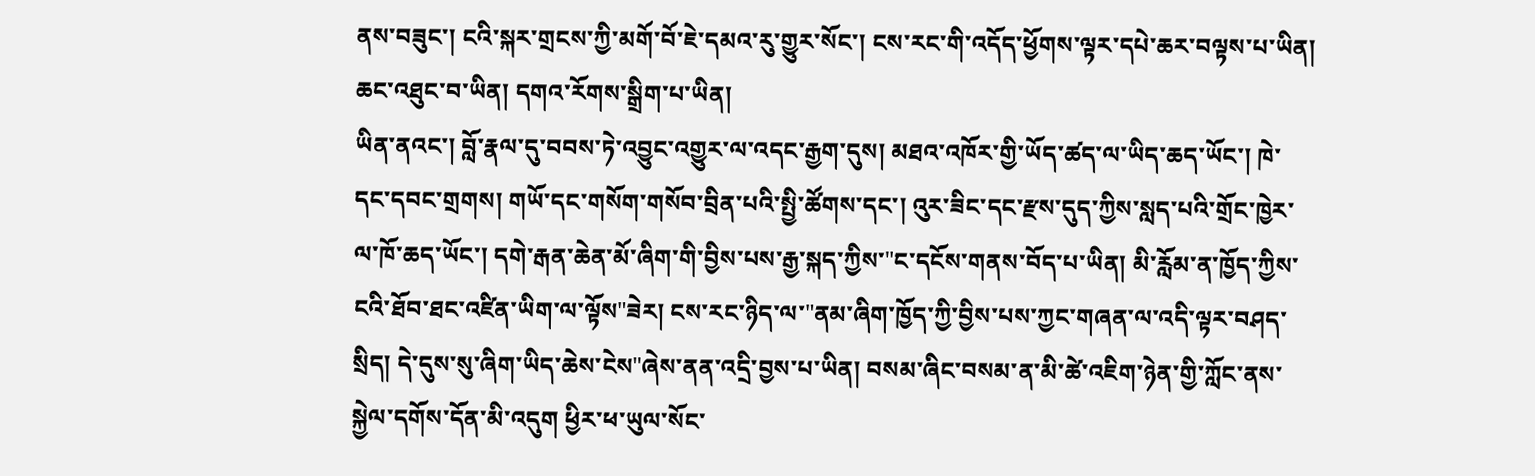ནས་བཟུང་། ངའི་སྐར་གྲངས་ཀྱི་མགོ་བོ་ཇེ་དམའ་རུ་གྱུར་སོང་། ངས་རང་གི་འདོད་ཕྱོགས་ལྟར་དཔེ་ཆར་བལྟས་པ་ཡིན། ཆང་འཐུང་བ་ཡིན། དགའ་རོགས་སྒྲིག་པ་ཡིན།
ཡིན་ནའང་། བློ་རྣལ་དུ་བབས་ཏེ་འབྱུང་འགྱུར་ལ་འདང་རྒྱག་དུས། མཐའ་འཁོར་གྱི་ཡོད་ཚད་ལ་ཡིད་ཆད་ཡོང་། ཁེ་དང་དབང་གྲགས། གཡོ་དང་གསོག་གསོབ་བྲིན་པའི་སྤྱི་ཚོགས་དང་། འུར་ཟིང་དང་རྫས་དུད་ཀྱིས་སླད་པའི་གྲོང་ཁྱེར་ལ་ཁོ་ཆད་ཡོང་། དགེ་རྒན་ཆེན་མོ་ཞིག་གི་བྱིས་པས་རྒྱ་སྐད་ཀྱིས་"ང་དངོས་གནས་བོད་པ་ཡིན། མི་རློམ་ན་ཁྱོད་ཀྱིས་ངའི་ཐོབ་ཐང་འཛིན་ཡིག་ལ་ལྟོས"ཟེར། ངས་རང་ཉིད་ལ་"ནམ་ཞིག་ཁྱོད་ཀྱི་བྱིས་པས་ཀྱང་གཞན་ལ་འདི་ལྟར་བཤད་སྲིད། དེ་དུས་སུ་ཞིག་ཡིད་ཆེས་ངེས"ཞེས་ནན་འདྲི་བྱས་པ་ཡིན། བསམ་ཞིང་བསམ་ན་མི་ཚེ་འཇིག་ཉེན་གྱི་ཀློང་ནས་སྐྱེལ་དགོས་དོན་མི་འདུག ཕྱིར་ཕ་ཡུལ་སོང་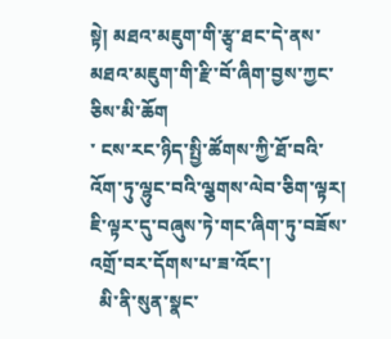སྟེ། མཐའ་མཇུག་གི་རྩྭ་ཐང་དེ་ནས་མཐའ་མཇུག་གི་རྫི་བོ་ཞིག་བྱས་ཀྱང་ཅིས་མི་ཆོག
་ ངས་རང་ཉིད་སྤྱི་ཚོགས་ཀྱི་ཐོ་བའི་འོག་ཏུ་ལྷུང་བའི་ལྕགས་ལེབ་ཅིག་ལྟར། ཇི་ལྟར་དུ་བཞུས་ཏེ་གང་ཞིག་ཏུ་བཟོས་འགྲོ་བར་དོགས་པ་ཟ་འོང་།
  མི་ནི་སུན་སྣང་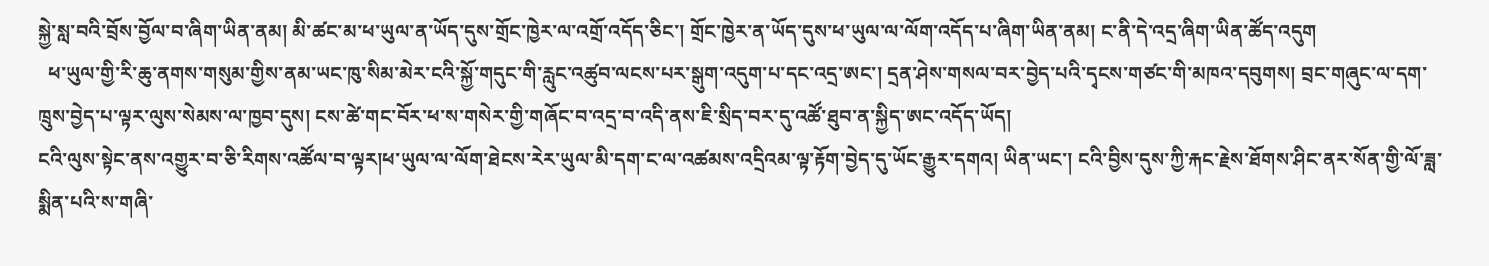སྐྱེ་སླ་བའི་བྲོས་བྱོལ་བ་ཞིག་ཡིན་ནམ། མི་ཚང་མ་ཕ་ཡུལ་ན་ཡོད་དུས་གྲོང་ཁྱེར་ལ་འགྲོ་འདོད་ཅིང་། གྲོང་ཁྱེར་ན་ཡོད་དུས་ཕ་ཡུལ་ལ་ལོག་འདོད་པ་ཞིག་ཡིན་ནམ། ང་ནི་དེ་འདྲ་ཞིག་ཡིན་ཚོད་འདུག
  ཕ་ཡུལ་གྱི་རི་ཆུ་ནགས་གསུམ་གྱིས་ནམ་ཡང་ཁུ་སིམ་མེར་ངའི་སྐྱོ་གདུང་གི་རླུང་འཚུབ་ལངས་པར་སྒུག་འདུག་པ་དང་འདྲ་ཨང་། དྲན་ཤེས་གསལ་བར་བྱེད་པའི་དྭངས་གཙང་གི་མཁའ་དབུགས། བྲང་གཞུང་ལ་དག་ཁྲུས་བྱེད་པ་ལྟར་ལུས་སེམས་ལ་ཁྱབ་དུས། ངས་ཚེ་གང་བོར་ཕ་ས་གསེར་གྱི་གཞོང་བ་འདྲ་བ་འདི་ནས་ཇི་སྲིད་བར་དུ་འཚོ་ཐུབ་ན་སྐྱིད་ཨང་འདོད་ཡོད།
ངའི་ལུས་སྟེང་ནས་འགྱུར་བ་ཅི་རིགས་འཚོལ་བ་ལྟར།ཕ་ཡུལ་ལ་ལོག་ཐེངས་རེར་ཡུལ་མི་དག་ང་ལ་འཚམས་འདྲིའམ་ལྟ་རྟོག་བྱེད་དུ་ཡོང་རྒྱུར་དགའ། ཡིན་ཡང་། ངའི་བྱིས་དུས་ཀྱི་རྐང་རྗེས་ཐོགས་ཤིང་ནར་སོན་གྱི་ལོ་ཟླ་སྨིན་པའི་ས་གཞི་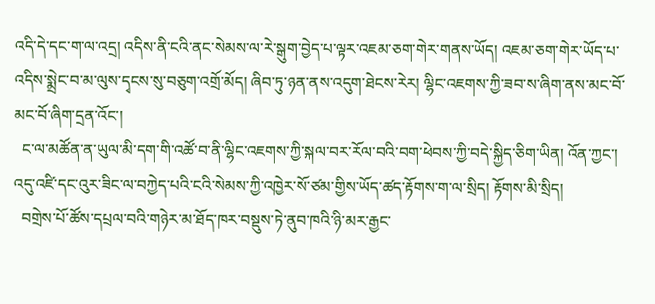འདི་དེ་དང་ག་ལ་འདྲ། འདིས་ནི་ངའི་ནང་སེམས་ལ་རེ་སྒུག་བྱེད་པ་ལྟར་འཇམ་ཅག་གེར་གནས་ཡོད། འཇམ་ཅག་གེར་ཡོད་པ་འདིས་སྨྲེང་བ་མ་ལུས་དྭངས་སུ་བཅུག་འགྲོ་མོད། ཞིབ་ཏུ་ཉན་ནས་འདུག་ཐེངས་རེར། ལྷིང་འཇགས་ཀྱི་ཟབ་ས་ཞིག་ནས་མང་བོ་མང་བོ་ཞིག་དྲན་འོང་།
  ང་ལ་མཚོན་ན་ཡུལ་མི་དག་གི་འཚོ་བ་ནི་ལྷིང་འཇགས་ཀྱི་སྐལ་བར་རོལ་བའི་བག་ཕེབས་ཀྱི་བདེ་སྐྱིད་ཅིག་ཡིན། འོན་ཀྱང་། འདུ་འཛི་དང་འུར་ཟིང་ལ་བཀྱེད་པའི་ངའི་སེམས་ཀྱི་འཁྱེར་སོ་ཙམ་གྱིས་ཡོད་ཚད་རྟོགས་ག་ལ་སྲིད། རྟོགས་མི་སྲིད།
  བགྲེས་པོ་ཚོས་དཔྲལ་བའི་གཉེར་མ་ཐོད་ཁར་བསྡུས་ཏེ་ནུབ་ཁའི་ཉི་མར་རྒྱང་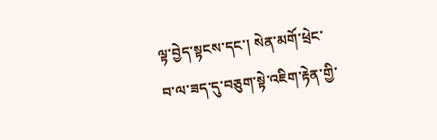ལྟ་བྱེད་སྟངས་དང་། སེན་མགོ་ཕྲེང་བ་ལ་ཟད་དུ་བཅུག་སྟེ་འཇིག་རྟེན་གྱི་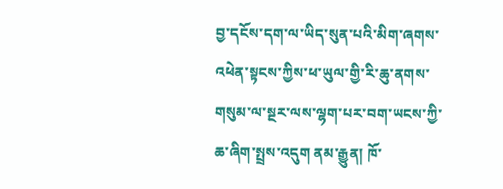བྱ་དངོས་དག་ལ་ཡིད་སུན་པའི་མིག་ཞགས་འཕེན་སྟངས་ཀྱིས་ཕ་ཡུལ་གྱི་རི་ཆུ་ནགས་གསུམ་ལ་སྔར་ལས་ལྷག་པར་བག་ཡངས་ཀྱི་ཆ་ཞིག་སྤྲས་འདུག ནམ་རྒྱུན། ཁོ་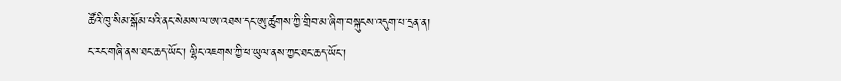ཚོའི་ཁུ་སིམ་སྒོམ་པའི་ནང་སེམས་ལ་ཨ་འཐས་དང་ཨུ་ཚུགས་ཀྱི་གྲིབ་མ་ཞིག་བསྐུངས་འདུག་པ་དྲན་ན། ང་རང་གཞི་ནས་ཐང་ཆད་ཡོང་། ལྷིང་འཇགས་ཀྱི་ཕ་ཡུལ་ནས་ཀྱང་ཐང་ཆད་ཡོང་།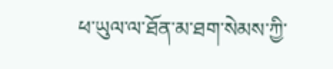ཕ་ཡུལ་ལ་ཐོན་མ་ཐག་སེམས་ཀྱི་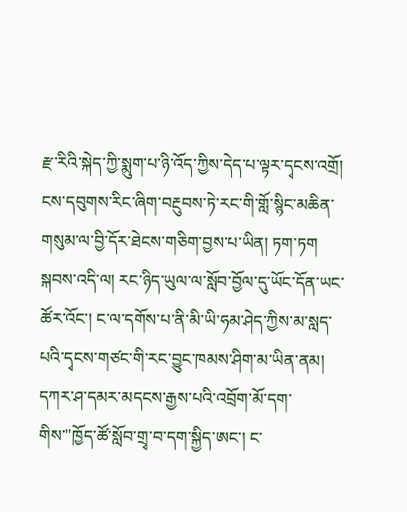རྫ་རིའི་སྐེད་ཀྱི་སྨུག་པ་ཉི་འོད་ཀྱིས་དེད་པ་ལྟར་དྭངས་འགྲོ། ངས་དབུགས་རིང་ཞིག་བརྔུབས་ཏེ་རང་གི་གློ་སྙིང་མཆིན་གསུམ་ལ་བྱི་དོར་ཐེངས་གཅིག་བྱས་པ་ཡིན། ཏག་ཏག སྐབས་འདི་ལ། རང་ཉིད་ཡུལ་ལ་སློབ་བྱོལ་དུ་ཡོང་དོན་ཡང་ཚོར་འོང་། ང་ལ་དགོས་པ་ནི་མི་ཡི་ཧམ་ཤེད་ཀྱིས་མ་སླད་པའི་དྭངས་གཙང་གི་རང་བྱུང་ཁམས་ཤིག་མ་ཡིན་ནམ།
དཀར་ཤ་དམར་མདངས་རྒྱས་པའི་འབྲོག་མོ་དག་གིས་"ཁྱོད་ཚོ་སློབ་གྲྭ་བ་དག་སྐྱིད་ཨང་། ང་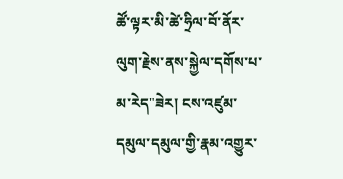ཚོ་ལྟར་མི་ཚེ་ཧྲིལ་བོ་ནོར་ལུག་རྗེས་ནས་སྐྱེལ་དགོས་པ་མ་རེད"ཟེར། ངས་འཛུམ་དམུལ་དམུལ་གྱི་རྣམ་འགྱུར་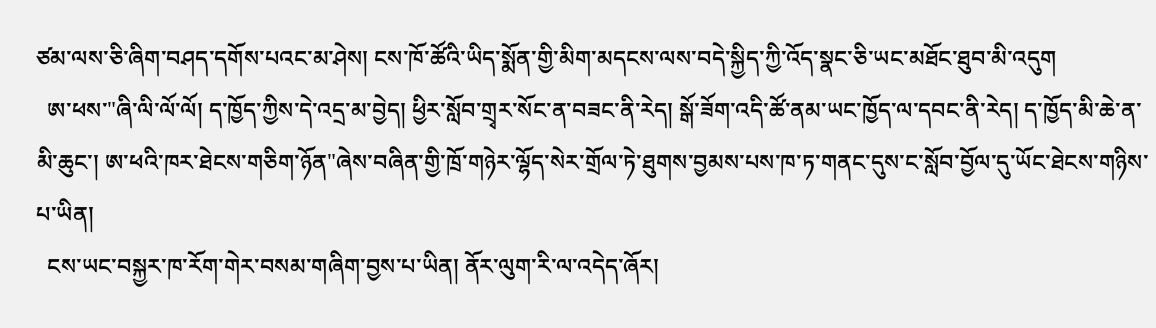ཙམ་ལས་ཅི་ཞིག་བཤད་དགོས་པའང་མ་ཤེས། ངས་ཁོ་ཚོའི་ཡིད་སྨོན་གྱི་མིག་མདངས་ལས་བདེ་སྐྱིད་ཀྱི་འོད་སྣང་ཅི་ཡང་མཐོང་ཐུབ་མི་འདུག
  ཨ་ཕས་"ཞི་ལི་ལོ་ལོ། ད་ཁྱོད་ཀྱིས་དེ་འདྲ་མ་བྱེད། ཕྱིར་སློབ་གྲྭར་སོང་ན་བཟང་ནི་རེད། སྒོ་ཟོག་འདི་ཚོ་ནམ་ཡང་ཁྱོད་ལ་དབང་ནི་རེད། ད་ཁྱོད་མི་ཆེ་ན་མི་ཆུང་། ཨ་ཕའི་ཁར་ཐེངས་གཅིག་ཉོན"ཞེས་བཞིན་གྱི་ཁྲོ་གཉེར་ལྷོད་སེར་གྲོལ་ཏེ་ཐུགས་བྱམས་པས་ཁ་ཏ་གནང་དུས་ང་སློབ་བྱོལ་དུ་ཡོང་ཐེངས་གཉིས་པ་ཡིན།
  ངས་ཡང་བསྐྱར་ཁ་རོག་གེར་བསམ་གཞིག་བྱས་པ་ཡིན། ནོར་ལུག་རི་ལ་འདེད་ཞོར།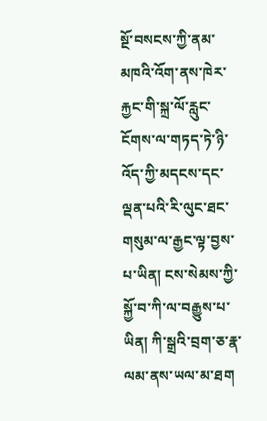སྔོ་བསངས་ཀྱི་ནམ་མཁའི་འོག་ནས་ཁེར་རྐྱང་གི་སྐྲ་ལོ་རླུང་ངོགས་ལ་གཏད་ཏེ་ཉི་འོད་ཀྱི་མདངས་དང་ལྡན་པའི་རི་ལུང་ཐང་གསུམ་ལ་རྒྱང་ལྟ་བྱས་པ་ཡིན། ངས་སེམས་ཀྱི་སྐྱོ་བ་ཀི་ལ་བརྒྱུས་པ་ཡིན། ཀི་སྒྲའི་བྲག་ཅ་རྣ་ལམ་ནས་ཡལ་མ་ཐག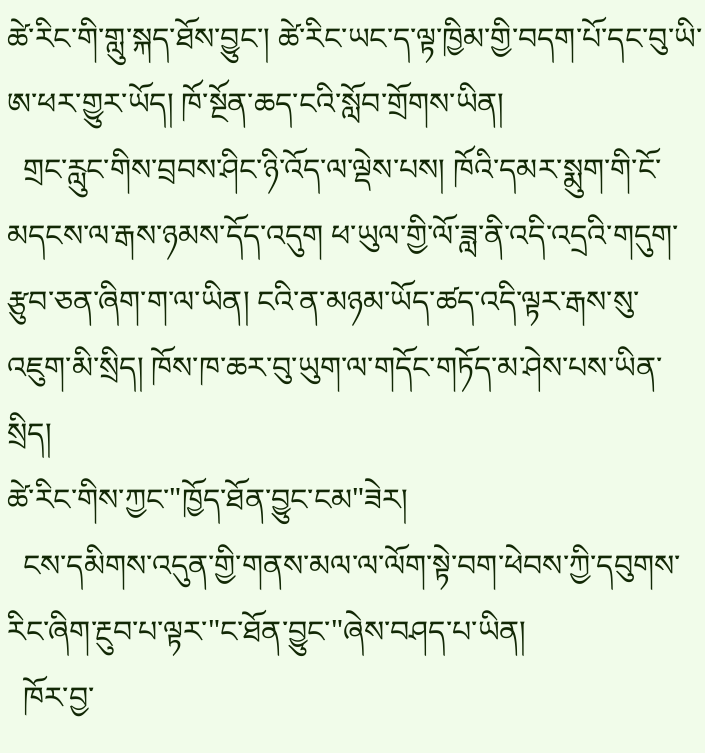ཚེ་རིང་གི་གླུ་སྐད་ཐོས་བྱུང་། ཚེ་རིང་ཡང་ད་ལྟ་ཁྱིམ་གྱི་བདག་པོ་དང་བུ་ཡི་ཨ་ཕར་གྱུར་ཡོད། ཁོ་སྔོན་ཆད་ངའི་སློབ་གྲོགས་ཡིན།
  གྲང་རླུང་གིས་བྲབས་ཤིང་ཉི་འོད་ལ་ལྡེས་པས། ཁོའི་དམར་སྨུག་གི་ངོ་མདངས་ལ་རྒས་ཉམས་དོད་འདུག ཕ་ཡུལ་གྱི་ལོ་ཟླ་ནི་འདི་འདྲའི་གདུག་རྩུབ་ཅན་ཞིག་ག་ལ་ཡིན། ངའི་ན་མཉམ་ཡོད་ཚད་འདི་ལྟར་རྒས་སུ་འཇུག་མི་སྲིད། ཁོས་ཁ་ཆར་བུ་ཡུག་ལ་གདོང་གཏོད་མ་ཤེས་པས་ཡིན་སྲིད།
ཚེ་རིང་གིས་ཀྱང་"ཁྱོད་ཐོན་བྱུང་ངམ"ཟེར།
  ངས་དམིགས་འདུན་གྱི་གནས་མལ་ལ་ལོག་སྟེ་བག་ཕེབས་ཀྱི་དབུགས་རིང་ཞིག་རྔུབ་པ་ལྟར་"ང་ཐོན་བྱུང་"ཞེས་བཤད་པ་ཡིན།
  ཁོར་བྱ་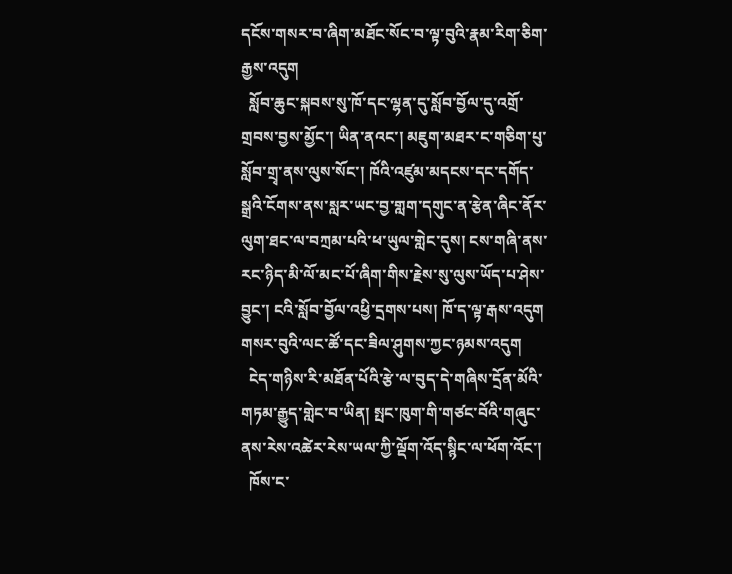དངོས་གསར་བ་ཞིག་མཐོང་སོང་བ་ལྟ་བུའི་རྣམ་རིག་ཅིག་རྒྱས་འདུག
  སློབ་ཆུང་སྐབས་སུ་ཁོ་དང་ལྷན་དུ་སློབ་བྱོལ་དུ་འགྲོ་གྲབས་བྱས་མྱོང་། ཡིན་ནའང་། མཇུག་མཐར་ང་གཅིག་པུ་སློབ་གྲྭ་ནས་ལུས་སོང་། ཁོའི་འཛུམ་མདངས་དང་དགོད་སྒྲའི་ངོགས་ནས་སླར་ཡང་བྱ་གླག་དགུང་ན་རྩེན་ཞིང་ནོར་ལུག་ཐང་ལ་བཀྲམ་པའི་ཕ་ཡུལ་གླེང་དུས། ངས་གཞི་ནས་རང་ཉིད་མི་ལོ་མང་པོ་ཞིག་གིས་རྗེས་སུ་ལུས་ཡོད་པ་ཤེས་བྱུང་། ངའི་སློབ་བྱོལ་འཕྱི་དྲགས་པས། ཁོ་ད་ལྟ་རྒས་འདུག གསར་བུའི་ལང་ཚོ་དང་ཟིལ་ཤུགས་ཀྱང་ཉམས་འདུག
  ངེད་གཉིས་རི་མཐོན་པོའི་རྩེ་ལ་བུད་དེ་གཞིས་དྲོན་མོའི་གཏམ་རྒྱུད་གླེང་བ་ཡིན། སྤང་ཁུག་གི་གཙང་བོའི་གཞུང་ནས་རེས་འཚེར་རེས་ཡལ་ཀྱི་ལྡོག་འོད་སྙིང་ལ་ཕོག་འོང་།
  ཁོས་ང་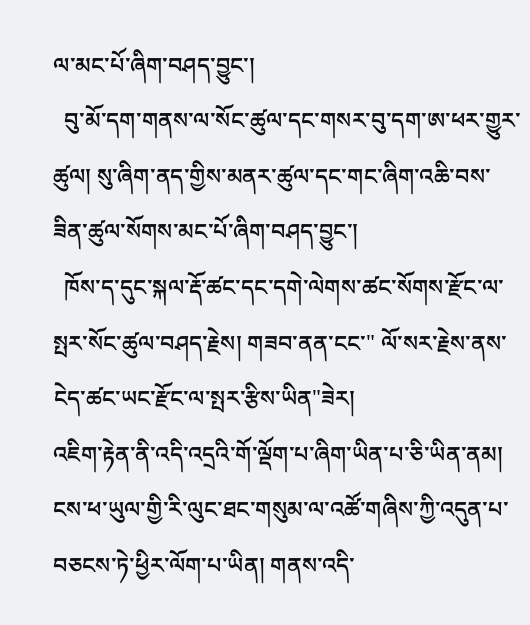ལ་མང་པོ་ཞིག་བཤད་བྱུང་།
  བུ་མོ་དག་གནས་ལ་སོང་ཚུལ་དང་གསར་བུ་དག་ཨ་ཕར་གྱུར་ཚུལ། སུ་ཞིག་ནད་གྱིས་མནར་ཚུལ་དང་གང་ཞིག་འཆི་བས་ཟིན་ཚུལ་སོགས་མང་པོ་ཞིག་བཤད་བྱུང་།
  ཁོས་ད་དུང་སྐལ་རྡོ་ཚང་དང་དགེ་ལེགས་ཚང་སོགས་རྫོང་ལ་སྤར་སོང་ཚུལ་བཤད་རྗེས། གཟབ་ནན་ངང་" ལོ་སར་རྗེས་ནས་ངེད་ཚང་ཡང་རྫོང་ལ་སྤར་རྩིས་ཡིན"ཟེར།
འཇིག་རྟེན་ནི་འདི་འདྲའི་གོ་ལྡོག་པ་ཞིག་ཡིན་པ་ཅི་ཡིན་ནམ། ངས་ཕ་ཡུལ་གྱི་རི་ལུང་ཐང་གསུམ་ལ་འཚོ་གཞིས་ཀྱི་འདུན་པ་བཅངས་ཏེ་ཕྱིར་ལོག་པ་ཡིན། གནས་འདི་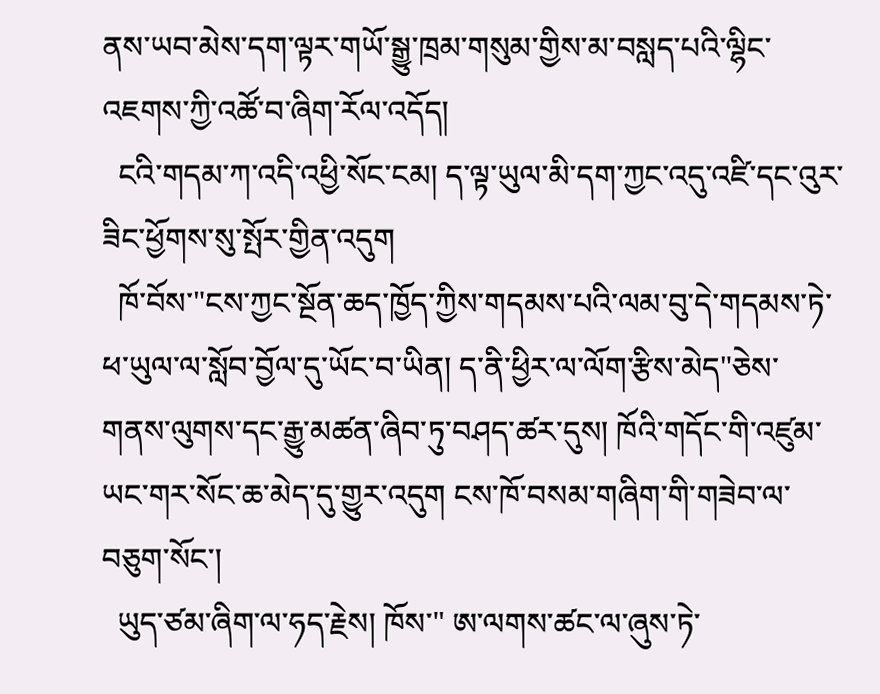ནས་ཡབ་མེས་དག་ལྟར་གཡོ་སྒྱུ་ཁྲམ་གསུམ་གྱིས་མ་བསླད་པའི་ལྷིང་འཇགས་ཀྱི་འཚོ་བ་ཞིག་རོལ་འདོད།
  ངའི་གདམ་ཀ་འདི་འཕྱི་སོང་ངམ། ད་ལྟ་ཡུལ་མི་དག་ཀྱང་འདུ་འཛི་དང་འུར་ཟིང་ཕྱོགས་སུ་སྤོར་གྱིན་འདུག
  ཁོ་བོས་"ངས་ཀྱང་སྔོན་ཆད་ཁྱོད་ཀྱིས་གདམས་པའི་ལམ་བུ་དེ་གདམས་ཏེ་ཕ་ཡུལ་ལ་སློབ་བྱོལ་དུ་ཡོང་བ་ཡིན། ད་ནི་ཕྱིར་ལ་ལོག་རྩིས་མེད"ཅེས་གནས་ལུགས་དང་རྒྱུ་མཚན་ཞིབ་ཏུ་བཤད་ཚར་དུས། ཁོའི་གདོང་གི་འཛུམ་ཡང་གར་སོང་ཆ་མེད་དུ་གྱུར་འདུག ངས་ཁོ་བསམ་གཞིག་གི་གཟེབ་ལ་བཅུག་སོང་།
  ཡུད་ཙམ་ཞིག་ལ་ཧད་རྗེས། ཁོས་" ཨ་ལགས་ཚང་ལ་ཞུས་ཏེ་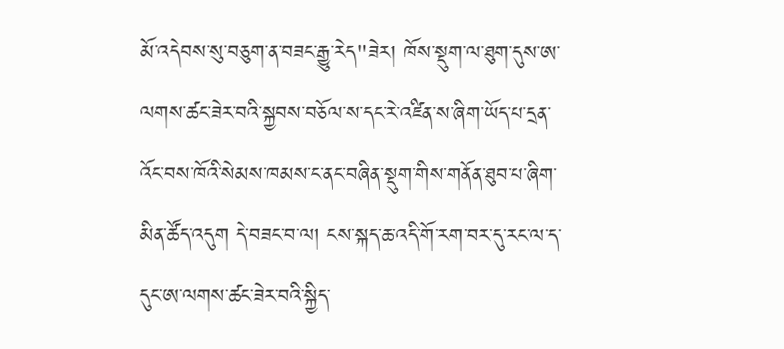མོ་འདེབས་སུ་བཅུག་ན་བཟང་རྒྱུ་རེད"ཟེར། ཁོས་སྡུག་ལ་ཐུག་དུས་ཨ་ལགས་ཚང་ཟེར་བའི་སྐྱབས་བཅོལ་ས་དང་རེ་འཛིན་ས་ཞིག་ཡོད་པ་དྲན་འོང་བས་ཁོའི་སེམས་ཁམས་ང་ནང་བཞིན་སྡུག་གིས་གནོན་ཐུབ་པ་ཞིག་མིན་ཚོད་འདུག དེ་བཟང་བ་ལ། ངས་སྐད་ཆ་འདི་གོ་རག་བར་དུ་རང་ལ་ད་དུང་ཨ་ལགས་ཚང་ཟེར་བའི་སྐྱིད་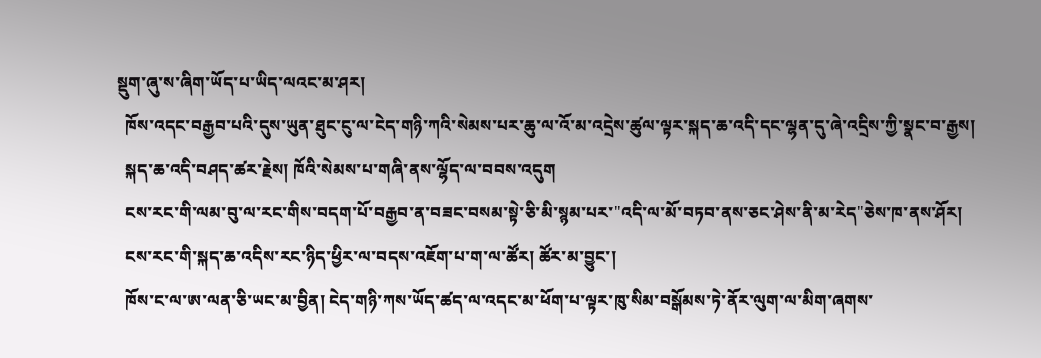སྡུག་ཞུ་ས་ཞིག་ཡོད་པ་ཡིད་ལའང་མ་ཤར།
  ཁོས་འདང་བརྒྱབ་པའི་དུས་ཡུན་ཐུང་ངུ་ལ་ངེད་གཉི་ཀའི་སེམས་པར་ཆུ་ལ་འོ་མ་འདྲེས་ཚུལ་ལྟར་སྐད་ཆ་འདི་དང་ལྷན་དུ་ཞེ་འདྲིས་ཀྱི་སྣང་བ་རྒྱས།
  སྐད་ཆ་འདི་བཤད་ཚར་རྗེས། ཁོའི་སེམས་པ་གཞི་ནས་ལྷོད་ལ་བབས་འདུག
  ངས་རང་གི་ལམ་བུ་ལ་རང་གིས་བདག་པོ་བརྒྱབ་ན་བཟང་བསམ་སྟེ་ཅི་མི་སྙམ་པར་"འདི་ལ་མོ་བཏབ་ནས་ཅང་ཤེས་ནི་མ་རེད"ཅེས་ཁ་ནས་ཤོར།
  ངས་རང་གི་སྐད་ཆ་འདིས་རང་ཉིད་ཕྱིར་ལ་བདས་འཇོག་པ་ག་ལ་ཚོར། ཚོར་མ་བྱུང་།
  ཁོས་ང་ལ་ཨ་ལན་ཅི་ཡང་མ་བྱིན། ངེད་གཉི་ཀས་ཡོད་ཚད་ལ་འདང་མ་ཕོག་པ་ལྟར་ཁུ་སིམ་བསྒོམས་ཏེ་ནོར་ལུག་ལ་མིག་ཞགས་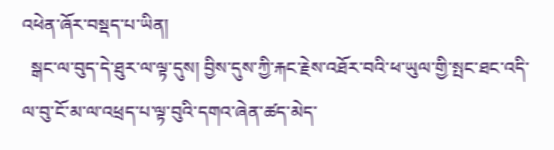འཕེན་ཞོར་བསྡད་པ་ཡིན།
  སྒང་ལ་བུད་དེ་ཐུར་ལ་ལྟ་དུས། བྱིས་དུས་ཀྱི་རྐང་རྗེས་འཐོར་བའི་ཕ་ཡུལ་གྱི་སྤང་ཐང་འདི་ལ་བུ་ངོ་མ་ལ་འཕྲད་པ་ལྟ་བུའི་དགའ་ཞེན་ཚད་མེད་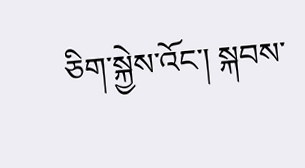ཅིག་སྐྱེས་འོང་། སྐབས་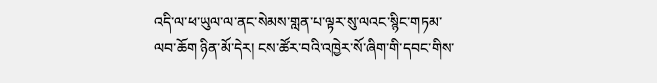འདི་ལ་ཕ་ཡུལ་ལ་ནང་སེམས་གླན་པ་ལྟར་སུ་ལའང་སྙིང་གཏམ་ལབ་ཆོག ཉིན་མོ་དེར། ངས་ཚོར་བའི་འཁྱེར་སོ་ཞིག་གི་དབང་གིས་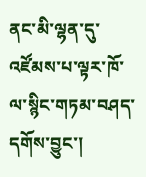ནང་མི་ལྷན་དུ་འཛོམས་པ་ལྟར་ཁོ་ལ་སྙིང་གཏམ་བཤད་དགོས་བྱུང་།